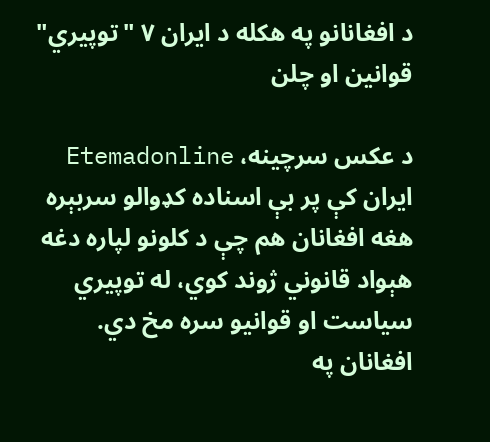د افغانانو په هکله د ایران ۷ "توپیري" قوانین او چلن

د عکس سرچینه، Etemadonline
ایران کې پر بې اسناده کډوالو سربېره هغه افغانان هم چې د کلونو لپاره دغه هېواد قانوني ژوند کوي، له توپیري سیاست او قوانیو سره مخ دي.
افغانان په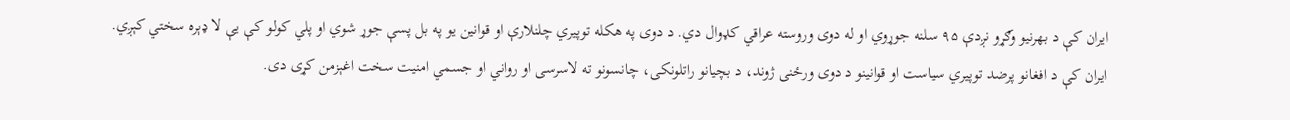ایران کې د بهرنیو وګړو نږدې ۹۵ سلنه جوړوي او له دوی وروسته عراقي کډوال دي. د دوی په هکله توپیري چلنلارې او قوانین یو په بل پسې جوړ شوي او پلي کولو کې یې لا ډېره سختي کېږي.
ایران کې د افغانو پرضد توپیري سیاست او قوانینو د دوی ورځنی ژوند، د بچیانو راتلونکی، چانسونو ته لاسرسی او رواني او جسمي امنیت سخت اغېزمن کړی دی.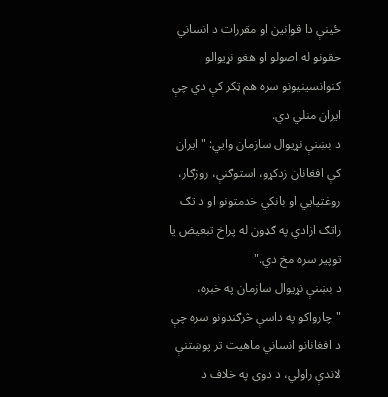ځینې دا قوانین او مقررات د انساني حقونو له اصولو او هغو نړیوالو کنوانسینیونو سره هم ټکر کې دي چې ایران منلي دي.
د بښنې نړیوال سازمان وايي: "ایران کې افغانان زدکړو، استوګنې، روزګار، روغتیايي او بانکي خدمتونو او د تګ راتګ ازادي په ګډون له پراخ تبعیض یا توپیر سره مخ دي."
د بښنې نړیوال سازمان په خبره، "چارواکو په داسې څرګندونو سره چې د افغانانو انساني ماهیت تر پوښتنې لاندې راولي، د دوی په خلاف د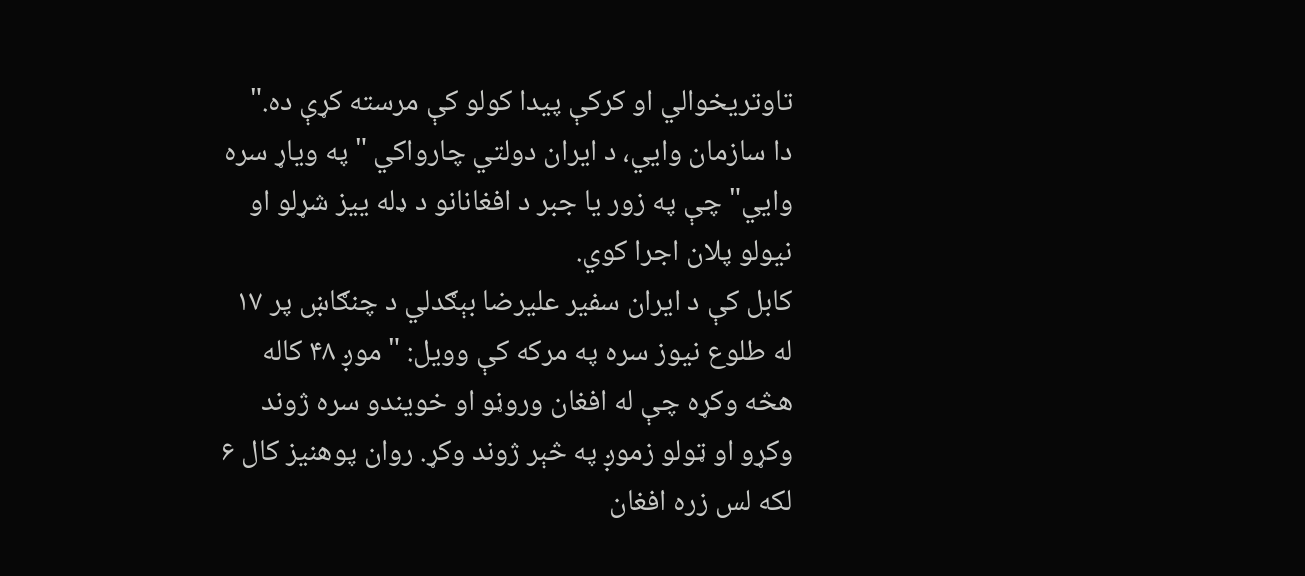تاوتریخوالي او کرکې پیدا کولو کې مرسته کړې ده."
دا سازمان وايي، د ایران دولتي چارواکي "په ویاړ سره وايي" چې په زور یا جبر د افغانانو د ډله ییز شړلو او نیولو پلان اجرا کوي.
کابل کې د ایران سفیر علیرضا بېګدلي د چنګاښ پر ۱۷ له طلوع نیوز سره په مرکه کې وویل: "موږ ۴۸ کاله هڅه وکړه چې له افغان وروڼو او خویندو سره ژوند وکړو او ټولو زموږ په څېر ژوند وکړ. روان پوهنیز کال ۶ لکه لس زره افغان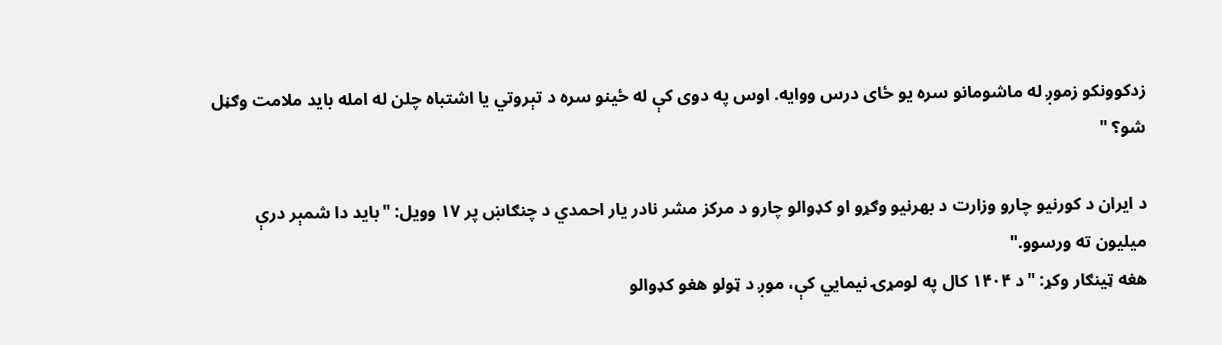زدکوونکو زموږ له ماشومانو سره یو ځای درس ووایه. اوس په دوی کې له ځینو سره د تېروتي یا اشتباه چلن له امله باید ملامت وګڼل شو؟ "

د ایران د کورنیو چارو وزارت د بهرنیو وګړو او کډوالو چارو د مرکز مشر نادر یار احمدي د چنګاښ پر ۱۷ وویل: "باید دا شمېر درې میلیون ته ورسوو."
هغه ټینګار وکړ: "د ۱۴۰۴ کال په لومړۍ نیمايي کې، موږ د ټولو هغو کډوالو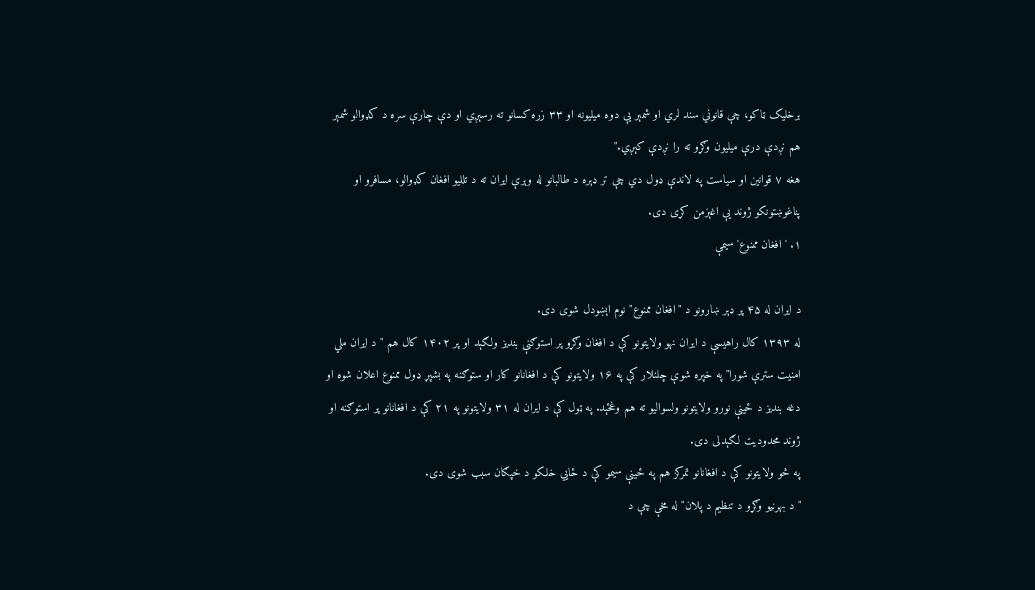برخلیک ټاکو، چې قانوني سند لري او شمېر یې دوه میلیونه او ۳۳ زره کسانو ته رسېږي او دې چارې سره د کډوالو شمېر هم نږدې درې میلیون وګړو ته را نږدې کېږي."
هغه ۷ قوانین او سیاست په لاندې ډول دي چې تر ډېره د طالبانو له وېرې ایران ته د تللیو افغان کډوالو، مسافرو او پناغوښتونکو ژوند یې اغېزمن کړی دی.
۱. 'افغان ممنوع' سیمې

د ایران له ۴۵ پر ډېر ښارونو د "افغان ممنوع" نوم اېښودل شوی دی.
له ۱۳۹۳ کال راهیسې د ایران نهو ولایتونو کې د افغان وګړو پر استوګنې بندیز ولګېد او پر ۱۴۰۲ کال هم "د ایران ملي امنیت سترې شورا" په خپره شوې چلنلار کې په ۱۶ ولایتونو کې د افغانانو کار او ستوګنه په بشپړ ډول ممنوع اعلان شوه او دغه بندیز د ځینې نورو ولایتونو ولسوالیو ته هم وغځېد. په ټول کې د ایران له ۳۱ ولایتونو په ۲۱ کې د افغانانو پر استوګنه او ژوند محدودیت لګېدلی دی.
په څو ولایتونو کې د افغانانو تمرکز هم په ځینې سیمو کې د ځايي خلکو د خپګان سبب شوی دی.
"د بهرنیو وګړو د تنظیم د پلان" له مخې چې د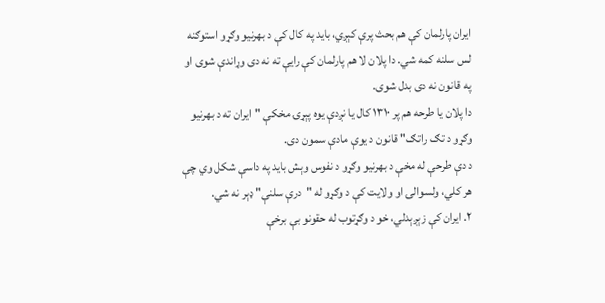ایران پارلمان کې هم بحث پرې کېږي، باید په کال کې د بهرنیو وګړو استوګنه لس سلنه کمه شي. دا پلان لا هم پارلمان کې رایې ته نه دی وړاندې شوی او په قانون نه دی بدل شوی.
دا پلان یا طرحه هم پر ۱۳۱۰ کال یا نږدې یوه پېړۍ مخکې "ایران ته د بهرنیو وګړو د تګ راتګ" قانون د یوې مادې سمون دی.
د دې طرحې له مخې د بهرنیو وګړو د نفوس وېش باید په داسې شکل وي چې هر کلي، ولسوالۍ او ولایت کې د وګړو له "درې سلنې" ډېر نه شي.
۲. ایران کې زېږېدلي، خو د وګړتوب له حقونو بې برخې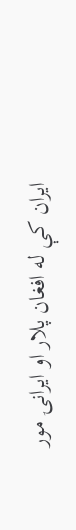ایران کې له افغان پلار او ایرانۍ مور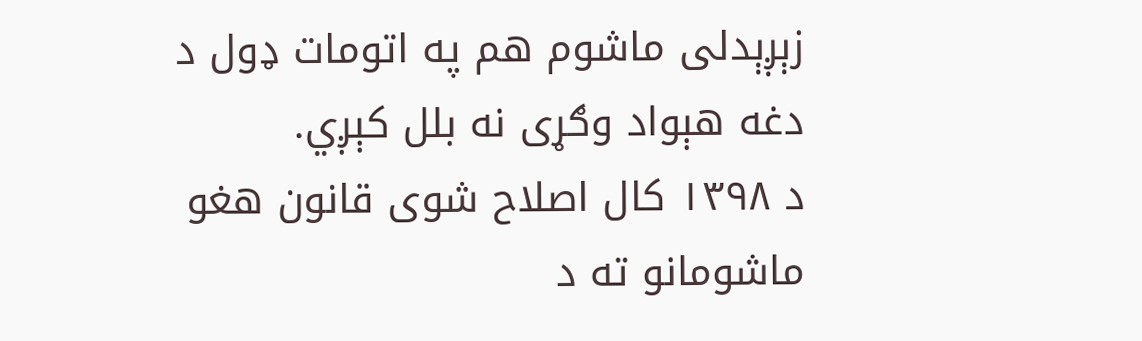زېږېدلی ماشوم هم په اتومات ډول د دغه هېواد وګړی نه بلل کېږي.
د ۱۳۹۸ کال اصلاح شوی قانون هغو ماشومانو ته د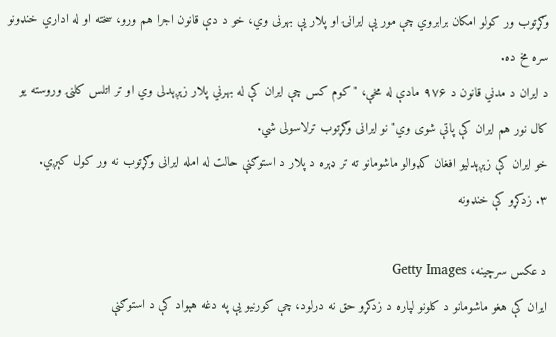وګړتوب ور کولو امکان برابروي چې مور یې ایرانۍ او پلار یې بهرنی وي، خو د دې قانون اجرا هم ورو، سخته او له اداري خنډونو سره مخ ده.
د ایران د مدني قانون د ۹۷۶ مادې له مخې، "کوم کس چې ایران کې له بهرني پلار زېږېدلی وي او تر اتلس کلنۍ وروسته یو کال نور هم ایران کې پاتې شوی وي" نو ایرانی وګړتوب ترلاسولی شي.
خو ایران کې زېږېدلیو افغان کډوالو ماشومانو ته تر ډېره د پلار د استوګنې حالت له امله ایرانی وګړتوب نه ور کول کېږي.
۳. زدکړو کې خنډونه

د عکس سرچینه، Getty Images
ایران کې هغو ماشومانو د کلونو لپاره د زدکړو حق نه درلود، چې کورنیو یې په دغه هېواد کې د استوګنې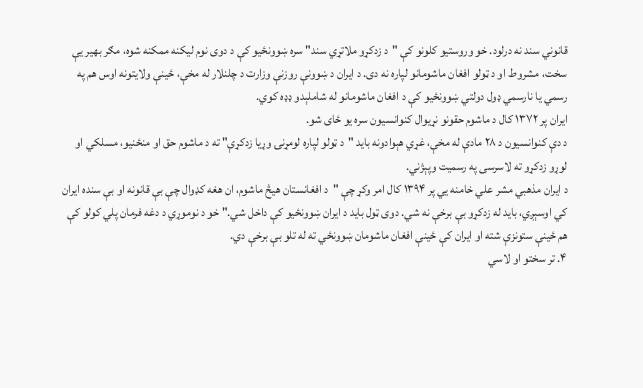قانوني سند نه درلود. خو وروستیو کلونو کې "د زدکړو ملاتړي سند" سره ښوونځیو کې د دوی نوم لیکنه ممکنه شوه، مګر بهیر یې سخت، مشروط او د ټولو افغان ماشومانو لپاره نه دی. د ایران د ښوونې روزنې وزارت د چلنلار له مخې، ځینې ولایتونه اوس هم په رسمي یا نارسمي ډول دولتي ښوونځیو کې د افغان ماشومانو له شاملېدو ډډه کوي.
ایران پر ۱۳۷۲ کال د ماشوم حقونو نړیوال کنوانسیون سره یو ځای شو.
د دې کنوانسیون د ۲۸ مادې له مخې، غړي هېوادونه باید "د ټولو لپاره لومړنۍ وړیا زدکړې" ته د ماشوم حق او منځنیو، مسلکي او لوړو زدکړو ته لاسرسی په رسمیت وپېژني.
د ایران مذهبي مشر علي خامنه يي پر ۱۳۹۴ کال امر وکړ چې "د افغانستان هیڅ ماشوم، ان هغه کډوال چې بې قانونه او بې سنده ایران کي اوسېږي، باید له زدکړو بې برخې نه شي. دوی ټول باید د ایران ښوونځیو کې داخل شي." خو د نوموړي د دغه فرمان پلي کولو کې هم ځینې ستونزې شته او ایران کې ځینې افغان ماشومان ښوونځي ته له تلو بې برخې دي.
۴. تر سختو او لاسي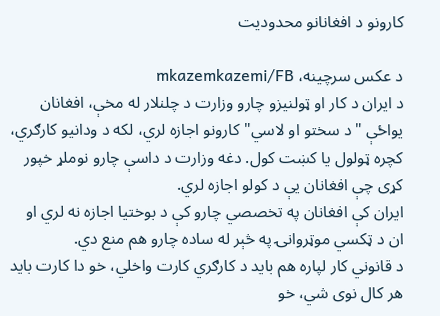کارونو د افغانانو محدودیت

د عکس سرچینه، mkazemkazemi/FB
د ایران د کار او ټولنیزو چارو وزارت د چلنلار له مخې، افغانان یواځې "د سختو او لاسي" کارونو اجازه لري، لکه د ودانیو کارګري، کچره ټولول یا کښت کول. دغه وزارت د داسې چارو نوملړ خپور کړی چې افغانان یې د کولو اجازه لري.
ایران کې افغانان په تخصصي چارو کې د بوختیا اجازه نه لري او ان د ټکسي موټروانۍ په څېر له ساده چارو هم منع دي.
د قانوني کار لپاره هم باید د کارګري کارت واخلي، خو دا کارت باید هر کال نوی شي، خو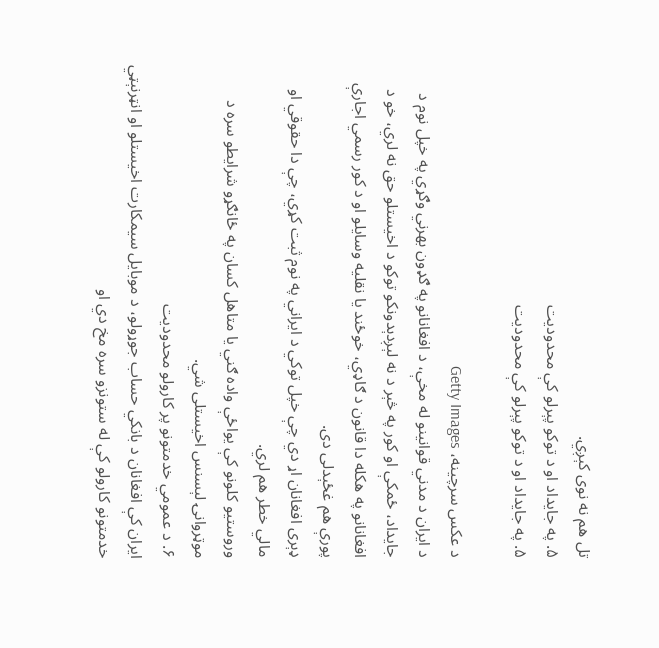تل هم نه نوی کېږي.
۵. په جایداد او د توکو پېرلو کې محدودیت
۵. په جایداد او د توکو پېرلو کې محدودیت

د عکس سرچینه، Getty Images
د ایران د مدني قوانینو له مخې، د افغانانو په ګډون بهرني وګړي په خپل نوم د جایداد، ځمکې او کور په څېر د نه لېږدېدونکو توکو د اخیستلو حق نه لري، خو د افغانانو په هکله دا قانون د ګاډي، خوځند یا نقلیه وسایلو او د کور رسمي اجارې پورې هم غځېدلی دی.
ډېری افغانان اړ دي چې خپل توکي د ایراني په نوم ثبت کړي، چې دا حقوقي او مالي خطر هم لري.
وروستیو کلونو کې یواځې واده ګني یا متاهل کسان په ځانګړو شرایطو سره د موټروانۍ لېسنس اخیستلی شي.
۶. د عمومي خدمتونو پر کارولو محدودیت
ایران کې افغانان د بانکي حساب جوړولو، د موبایل سیمکارت اخیستلو او انټرنېټي خدمتونو کارولو کې له ستونزو سره مخ دي او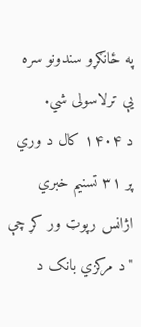په ځانګړو سندونو سره یې ترلاسولی شي.
د ۱۴۰۴ کال د وري پر ۳۱ تسنیم خبري اژانس رپوټ ور کړ چې "د مرکزي بانک د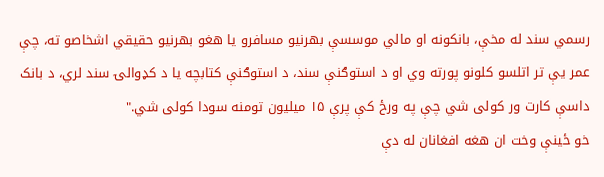رسمي سند له مخې، بانکونه او مالي موسسې بهرنیو مسافرو یا هغو بهرنیو حقیقي اشخاصو ته، چې عمر یې تر اتلسو کلونو پورته وي او د استوګنې سند، د استوګنې کتابچه یا د کډوالۍ سند لري، د بانک داسې کارت ور کولی شي چې په ورځ کې پرې ۱۵ میلیون تومنه سودا کولی شي."
خو ځینې وخت ان هغه افغانان له دې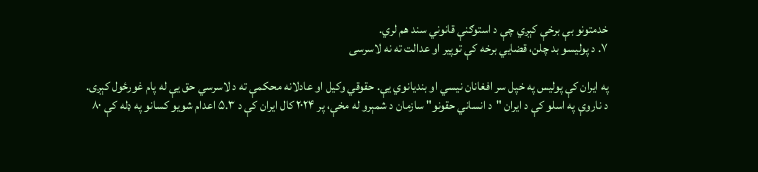خدمتونو بې برخې کېږي چې د استوګنې قانوني سند هم لري.
۷. د پولیسو بد چلن، قضايي برخه کې توپیر او عدالت ته نه لاسرسی

په ایران کې پولیس په خپل سر افغانان نیسي او بندیانوي یې. حقوقي وکیل او عادلانه محکمې ته د لاسرسي حق یې له پام غورځول کېږی.
د ناروې په اسلو کې د ایران "د انساني حقونو" سازمان د شمېرو له مخې، پر ۲۰۲۴ کال ایران کې د ۵.۳ اعدام شویو کسانو په ډله کې ۸۰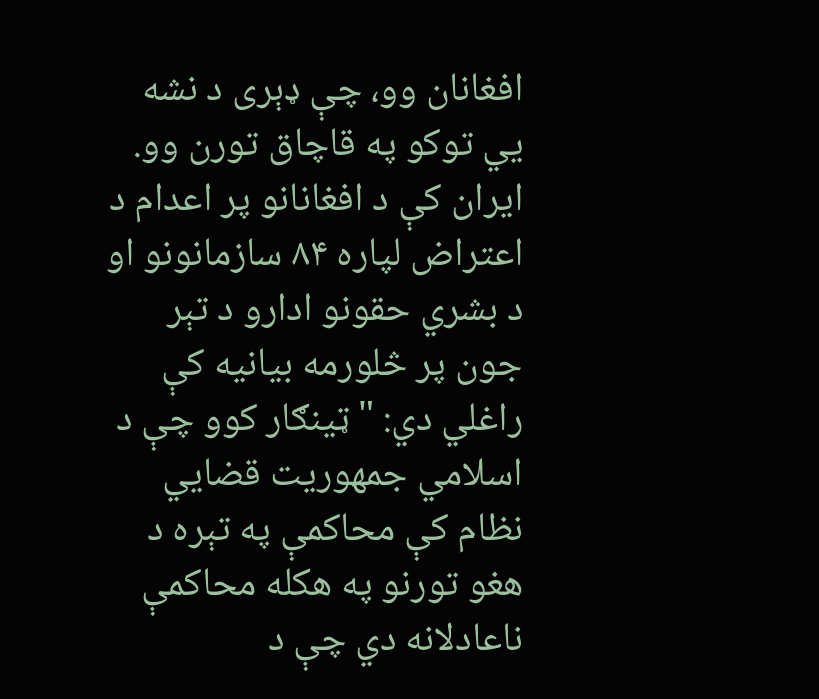افغانان وو، چې ډېری د نشه يي توکو په قاچاق تورن وو.
ایران کې د افغانانو پر اعدام د اعتراض لپاره ۸۴ سازمانونو او د بشري حقونو ادارو د تېر جون پر څلورمه بیانیه کې راغلي دي: "ټینګار کوو چې د اسلامي جمهوریت قضايي نظام کې محاکمې په تېره د هغو تورنو په هکله محاکمې ناعادلانه دي چې د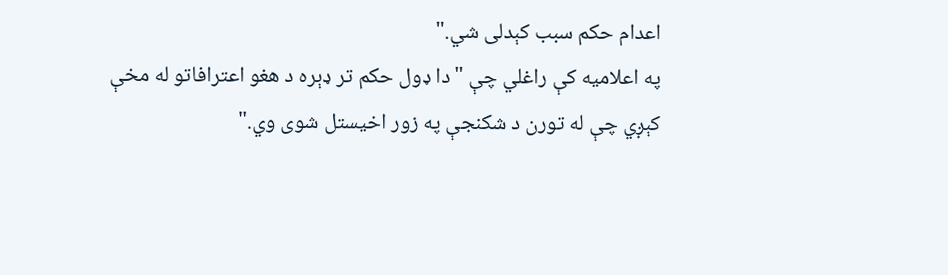اعدام حکم سبب کېدلی شي."
په اعلامیه کې راغلي چې "دا ډول حکم تر ډېره د هغو اعترافاتو له مخې کېږي چې له تورن د شکنجې په زور اخیستل شوی وي."